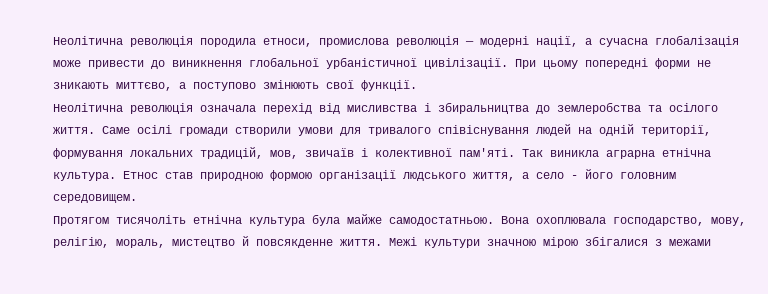Неолітична революція породила етноси, промислова революція — модерні нації, а сучасна глобалізація може привести до виникнення глобальної урбаністичної цивілізації. При цьому попередні форми не зникають миттєво, а поступово змінюють свої функції.
Неолітична революція означала перехід від мисливства і збиральництва до землеробства та осілого життя. Саме осілі громади створили умови для тривалого співіснування людей на одній території, формування локальних традицій, мов, звичаїв і колективної пам'яті. Так виникла аграрна етнічна культура. Етнос став природною формою організації людського життя, а село - його головним середовищем.
Протягом тисячоліть етнічна культура була майже самодостатньою. Вона охоплювала господарство, мову, релігію, мораль, мистецтво й повсякденне життя. Межі культури значною мірою збігалися з межами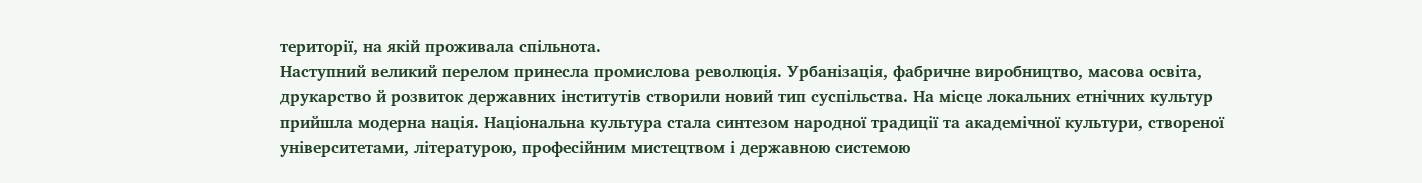території, на якій проживала спільнота.
Наступний великий перелом принесла промислова революція. Урбанізація, фабричне виробництво, масова освіта, друкарство й розвиток державних інститутів створили новий тип суспільства. На місце локальних етнічних культур прийшла модерна нація. Національна культура стала синтезом народної традиції та академічної культури, створеної університетами, літературою, професійним мистецтвом і державною системою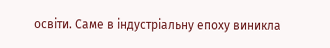освіти. Саме в індустріальну епоху виникла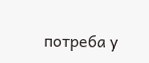потреба у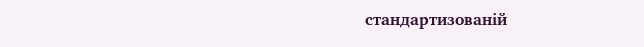стандартизованій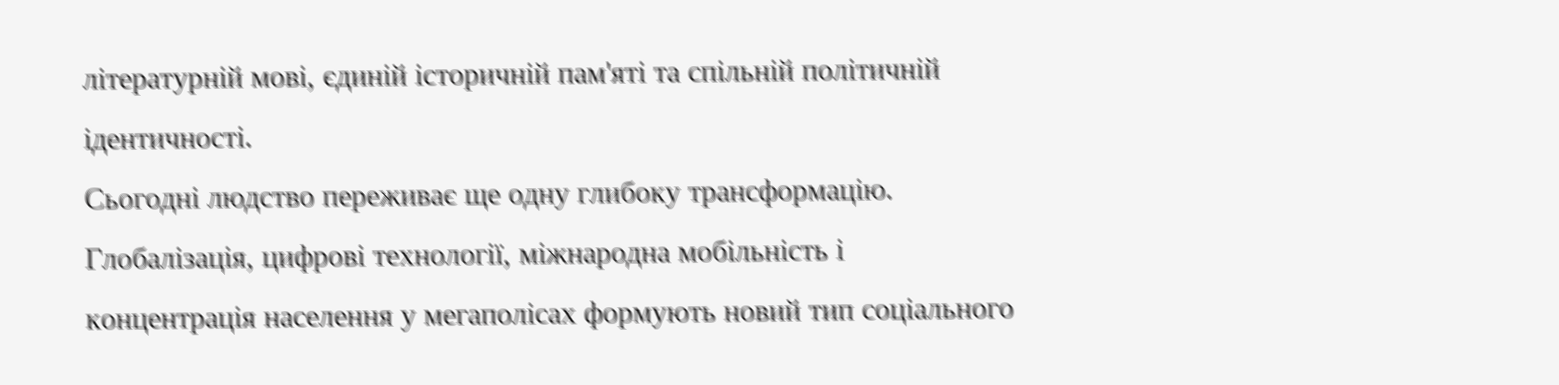літературній мові, єдиній історичній пам'яті та спільній політичній ідентичності.
Сьогодні людство переживає ще одну глибоку трансформацію. Глобалізація, цифрові технології, міжнародна мобільність і концентрація населення у мегаполісах формують новий тип соціального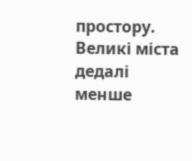простору. Великі міста дедалі менше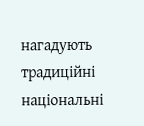нагадують традиційні національні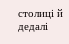столиці й дедалі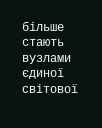більше стають вузлами єдиної світової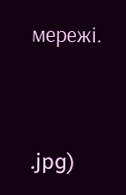мережі.



.jpg)